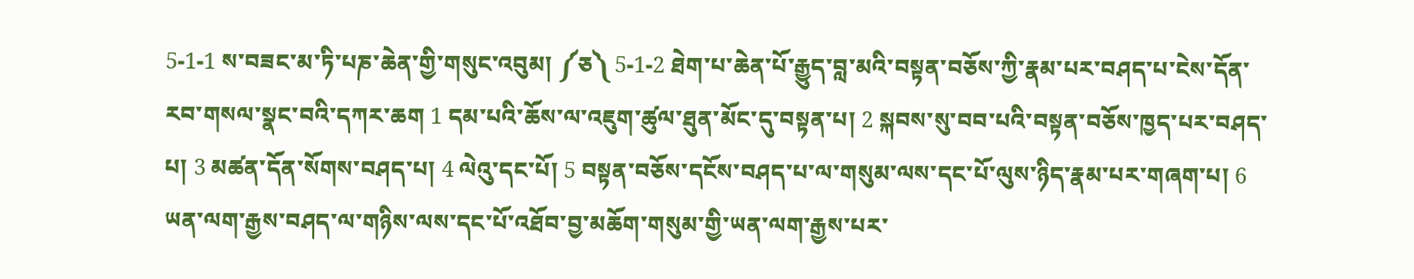5-1-1 ས་བཟང་མ་ཏི་པཎ་ཆེན་གྱི་གསུང་འབུམ། ༼ཅ༽ 5-1-2 ཐེག་པ་ཆེན་པོ་རྒྱུད་བླ་མའི་བསྟན་བཅོས་ཀྱི་རྣམ་པར་བཤད་པ་ངེས་དོན་རབ་གསལ་སྣང་བའི་དཀར་ཆག 1 དམ་པའི་ཆོས་ལ་འཇུག་ཚུལ་ཐུན་མོང་དུ་བསྟན་པ། 2 སྐབས་སུ་བབ་པའི་བསྟན་བཅོས་ཁྱད་པར་བཤད་པ། 3 མཚན་དོན་སོགས་བཤད་པ། 4 ལེའུ་དང་པོ། 5 བསྟན་བཅོས་དངོས་བཤད་པ་ལ་གསུམ་ལས་དང་པོ་ལུས་ཉིད་རྣམ་པར་གཞག་པ། 6 ཡན་ལག་རྒྱས་བཤད་ལ་གཉིས་ལས་དང་པོ་འཐོབ་བྱ་མཆོག་གསུམ་གྱི་ཡན་ལག་རྒྱས་པར་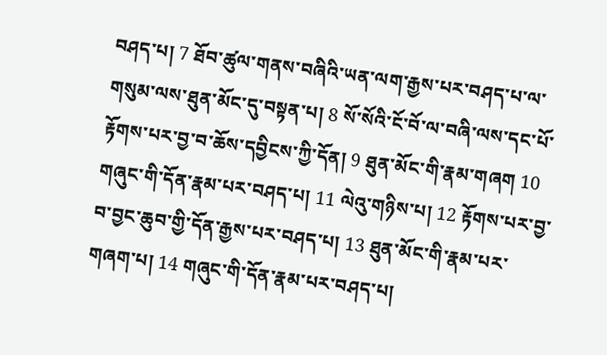བཤད་པ། 7 ཐོབ་ཚུལ་གནས་བཞིའི་ཡན་ལག་རྒྱས་པར་བཤད་པ་ལ་གསུམ་ལས་ཐུན་མོང་དུ་བསྟན་པ། 8 སོ་སོའི་ངོ་བོ་ལ་བཞི་ལས་དང་པོ་རྟོགས་པར་བྱ་བ་ཆོས་དབྱིངས་ཀྱི་དོན། 9 ཐུན་མོང་གི་རྣམ་གཞག 10 གཞུང་གི་དོན་རྣམ་པར་བཤད་པ། 11 ལེའུ་གཉིས་པ། 12 རྟོགས་པར་བྱ་བ་བྱང་ཆུབ་གྱི་དོན་རྒྱས་པར་བཤད་པ། 13 ཐུན་མོང་གི་རྣམ་པར་གཞག་པ། 14 གཞུང་གི་དོན་རྣམ་པར་བཤད་པ།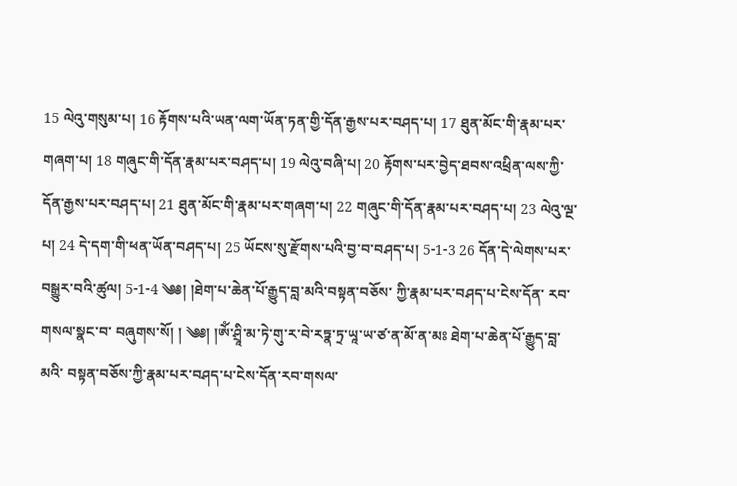15 ལེའུ་གསུམ་པ། 16 རྟོགས་པའི་ཡན་ལག་ཡོན་ཏན་གྱི་དོན་རྒྱས་པར་བཤད་པ། 17 ཐུན་མོང་གི་རྣམ་པར་གཞག་པ། 18 གཞུང་གི་དོན་རྣམ་པར་བཤད་པ། 19 ལེའུ་བཞི་པ། 20 རྟོགས་པར་བྱེད་ཐབས་འཕྲིན་ལས་ཀྱི་དོན་རྒྱས་པར་བཤད་པ། 21 ཐུན་མོང་གི་རྣམ་པར་གཞག་པ། 22 གཞུང་གི་དོན་རྣམ་པར་བཤད་པ། 23 ལེའུ་ལྔ་པ། 24 དེ་དག་གི་ཕན་ཡོན་བཤད་པ། 25 ཡོངས་སུ་རྫོགས་པའི་བྱ་བ་བཤད་པ། 5-1-3 26 དོན་དེ་ལེགས་པར་བསྒྱུར་བའི་ཚུལ། 5-1-4 ༄༅། །ཐེག་པ་ཆེན་པོ་རྒྱུད་བླ་མའི་བསྟན་བཅོས་ ཀྱི་རྣམ་པར་བཤད་པ་ངེས་དོན་ རབ་གསལ་སྣང་བ་ བཞུགས་སོ། ། ༄༅། །ༀ་ཤྲཱི་མ་ཏེ་གུ་ར་བེ་རཏྣ་ཏྲ་ཡཱ་ཡ་ཙ་ན་མོ་ན་མཿ ཐེག་པ་ཆེན་པོ་རྒྱུད་བླ་མའི་ བསྟན་བཅོས་ཀྱི་རྣམ་པར་བཤད་པ་ངེས་དོན་རབ་གསལ་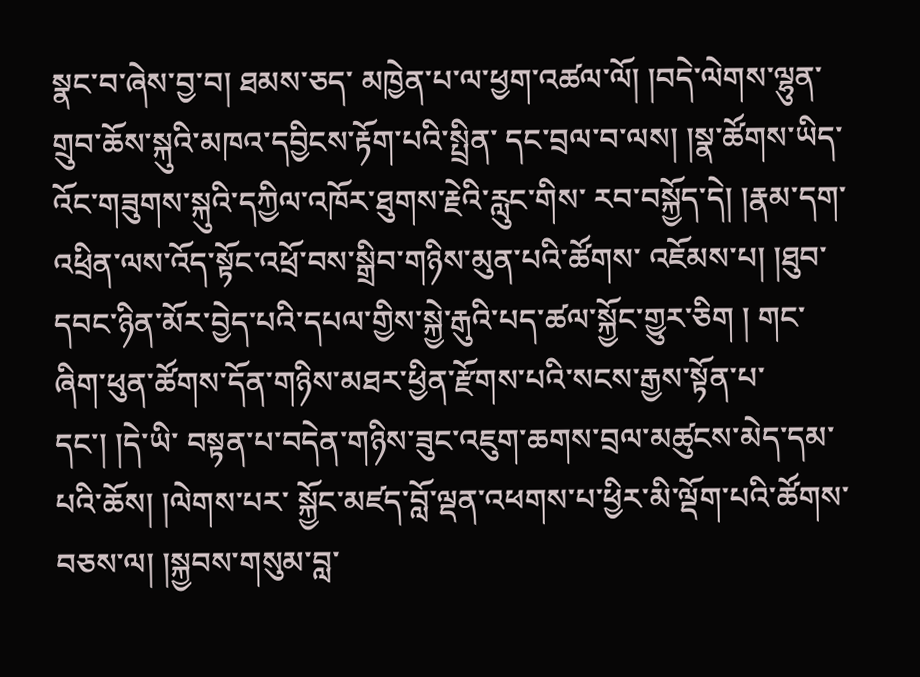སྣང་བ་ཞེས་བྱ་བ། ཐམས་ཅད་ མཁྱེན་པ་ལ་ཕྱག་འཚལ་ལོ། །བདེ་ལེགས་ལྷུན་གྲུབ་ཆོས་སྐུའི་མཁའ་དབྱིངས་རྟོག་པའི་སྤྲིན་ དང་བྲལ་བ་ལས། །སྣ་ཚོགས་ཡིད་འོང་གཟུགས་སྐུའི་དཀྱིལ་འཁོར་ཐུགས་རྗེའི་རླུང་གིས་ རབ་བསྐྱོད་དེ། །རྣམ་དག་འཕྲིན་ལས་འོད་སྟོང་འཕྲོ་བས་སྒྲིབ་གཉིས་མུན་པའི་ཚོགས་ འཇོམས་པ། །ཐུབ་དབང་ཉིན་མོར་བྱེད་པའི་དཔལ་གྱིས་སྐྱེ་རྒུའི་པད་ཚལ་སྐྱོང་གྱུར་ཅིག ། གང་ཞིག་ཕུན་ཚོགས་དོན་གཉིས་མཐར་ཕྱིན་རྫོགས་པའི་སངས་རྒྱས་སྟོན་པ་དང་། །དེ་ཡི་ བསྟན་པ་བདེན་གཉིས་ཟུང་འཇུག་ཆགས་བྲལ་མཚུངས་མེད་དམ་པའི་ཆོས། །ལེགས་པར་ སྐྱོང་མཛད་བློ་ལྡན་འཕགས་པ་ཕྱིར་མི་ལྡོག་པའི་ཚོགས་བཅས་ལ། །སྐྱབས་གསུམ་བླ་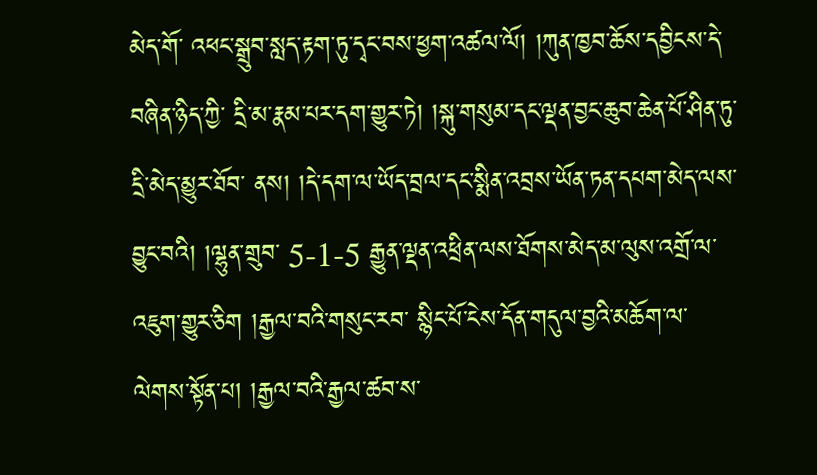མེད་གོ་ འཕང་སྒྲུབ་སླད་རྟག་ཏུ་དྭང་བས་ཕྱག་འཚལ་ལོ། །ཀུན་ཁྱབ་ཆོས་དབྱིངས་དེ་བཞིན་ཉིད་ཀྱི་ དྲི་མ་རྣམ་པར་དག་གྱུར་ཏེ། །སྐུ་གསུམ་དང་ལྡན་བྱང་ཆུབ་ཆེན་པོ་ཤིན་ཏུ་དྲི་མེད་མྱུར་ཐོབ་ ནས། །དེ་དག་ལ་ཡོད་བྲལ་དང་སྨིན་འབྲས་ཡོན་ཏན་དཔག་མེད་ལས་བྱུང་བའི། །ལྷུན་གྲུབ་ 5-1-5 རྒྱུན་ལྡན་འཕྲིན་ལས་ཐོགས་མེད་མ་ལུས་འགྲོ་ལ་འཇུག་གྱུར་ཅིག །རྒྱལ་བའི་གསུང་རབ་ སྙིང་པོ་ངེས་དོན་གདུལ་བྱའི་མཆོག་ལ་ལེགས་སྟོན་པ། །རྒྱལ་བའི་རྒྱལ་ཚབ་ས་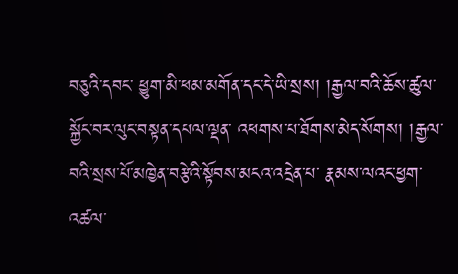བཅུའི་དབང་ ཕྱུག་མི་ཕམ་མགོན་དང་དེ་ཡི་སྲས། །རྒྱལ་བའི་ཆོས་ཚུལ་སྐྱོང་བར་ལུང་བསྟན་དཔལ་ལྡན་ འཕགས་པ་ཐོགས་མེད་སོགས། །རྒྱལ་བའི་སྲས་པོ་མཁྱེན་བརྩེའི་སྟོབས་མངའ་འདྲེན་པ་ རྣམས་ལའང་ཕྱག་འཚལ་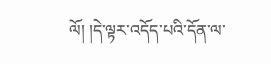ལོ། །དེ་ལྟར་འདོད་པའི་དོན་ལ་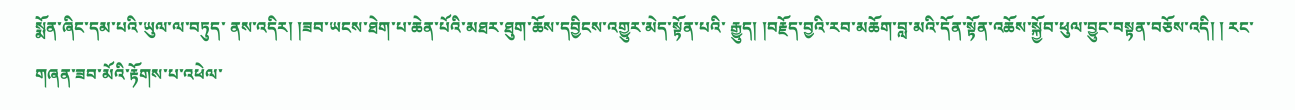སྨོན་ཞིང་དམ་པའི་ཡུལ་ལ་བཏུད་ ནས་འདིར། །ཟབ་ཡངས་ཐེག་པ་ཆེན་པོའི་མཐར་ཐུག་ཆོས་དབྱིངས་འགྱུར་མེད་སྟོན་པའི་ རྒྱུད། །བརྗོད་བྱའི་རབ་མཆོག་བླ་མའི་དོན་སྟོན་འཆོས་སྐྱོབ་ཕུལ་བྱུང་བསྟན་བཅོས་འདི། ། རང་གཞན་ཟབ་མོའི་རྟོགས་པ་འཕེལ་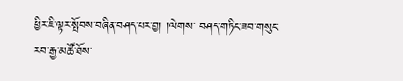ཕྱིར་ཇི་ལྟར་སྤོབས་བཞིན་བཤད་པར་བྱ། །ལེགས་ བཤད་གཏིང་ཟབ་གསུང་རབ་རྒྱ་མཚོ་ཐོས་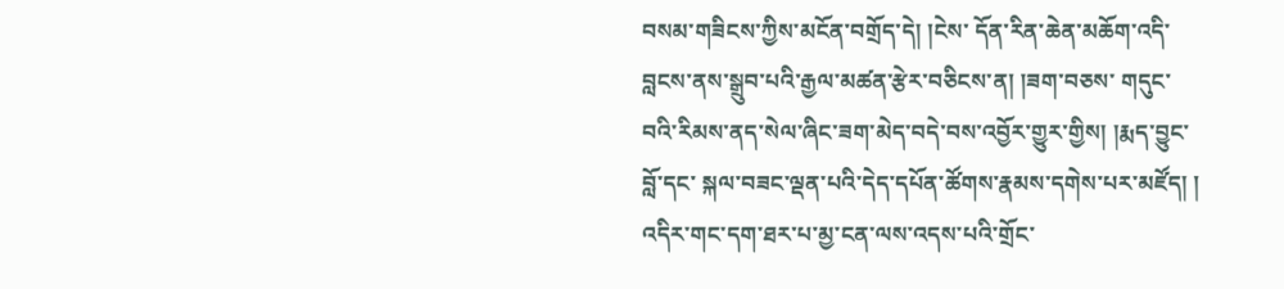བསམ་གཟིངས་ཀྱིས་མངོན་བགྲོད་དེ། །ངེས་ དོན་རིན་ཆེན་མཆོག་འདི་བླངས་ནས་སྒྲུབ་པའི་རྒྱལ་མཚན་རྩེར་བཅིངས་ན། །ཟག་བཅས་ གདུང་བའི་རིམས་ནད་སེལ་ཞིང་ཟག་མེད་བདེ་བས་འབྱོར་གྱུར་གྱིས། །རྨད་བྱུང་བློ་དང་ སྐལ་བཟང་ལྡན་པའི་དེད་དཔོན་ཚོགས་རྣམས་དགེས་པར་མཛོད། ། འདིར་གང་དག་ཐར་པ་མྱ་ངན་ལས་འདས་པའི་གྲོང་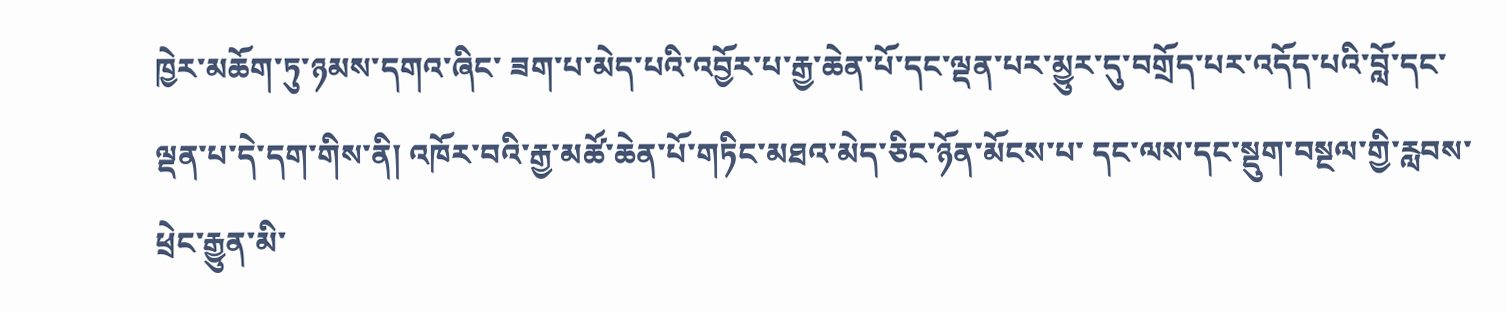ཁྱེར་མཆོག་ཏུ་ཉམས་དགའ་ཞིང་ ཟག་པ་མེད་པའི་འབྱོར་པ་རྒྱ་ཆེན་པོ་དང་ལྡན་པར་མྱུར་དུ་བགྲོད་པར་འདོད་པའི་བློ་དང་ ལྡན་པ་དེ་དག་གིས་ནི། འཁོར་བའི་རྒྱ་མཚོ་ཆེན་པོ་གཏིང་མཐའ་མེད་ཅིང་ཉོན་མོངས་པ་ དང་ལས་དང་སྡུག་བསྔལ་གྱི་རླབས་ཕྲེང་རྒྱུན་མི་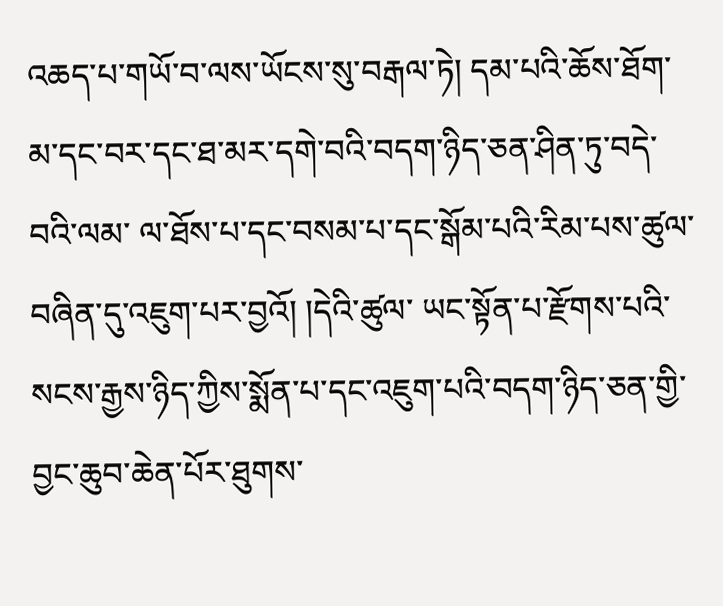འཆད་པ་གཡོ་བ་ལས་ཡོངས་སུ་བརྒལ་ཏེ། དམ་པའི་ཆོས་ཐོག་མ་དང་བར་དང་ཐ་མར་དགེ་བའི་བདག་ཉིད་ཅན་ཤིན་ཏུ་བདེ་བའི་ལམ་ ལ་ཐོས་པ་དང་བསམ་པ་དང་སྒོམ་པའི་རིམ་པས་ཚུལ་བཞིན་དུ་འཇུག་པར་བྱའོ། །དེའི་ཚུལ་ ཡང་སྟོན་པ་རྫོགས་པའི་སངས་རྒྱས་ཉིད་ཀྱིས་སྨོན་པ་དང་འཇུག་པའི་བདག་ཉིད་ཅན་གྱི་ བྱང་ཆུབ་ཆེན་པོར་ཐུགས་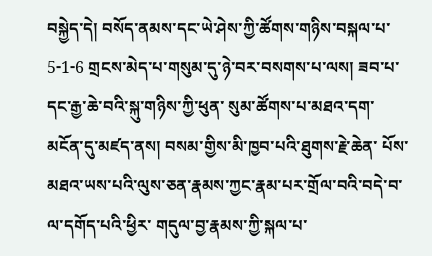བསྐྱེད་དེ། བསོད་ནམས་དང་ཡེ་ཤེས་ཀྱི་ཚོགས་གཉིས་བསྐལ་པ་ 5-1-6 གྲངས་མེད་པ་གསུམ་དུ་ཉེ་བར་བསགས་པ་ལས། ཟབ་པ་དང་རྒྱ་ཆེ་བའི་སྐུ་གཉིས་ཀྱི་ཕུན་ སུམ་ཚོགས་པ་མཐའ་དག་མངོན་དུ་མཛད་ནས། བསམ་གྱིས་མི་ཁྱབ་པའི་ཐུགས་རྗེ་ཆེན་ པོས་མཐའ་ཡས་པའི་ལུས་ཅན་རྣམས་ཀྱང་རྣམ་པར་གྲོལ་བའི་བདེ་བ་ལ་དགོད་པའི་ཕྱིར་ གདུལ་བྱ་རྣམས་ཀྱི་སྐལ་པ་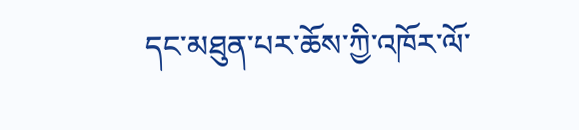དང་མཐུན་པར་ཆོས་ཀྱི་འཁོར་ལོ་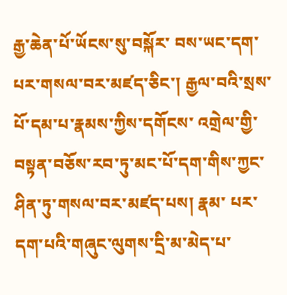རྒྱ་ཆེན་པོ་ཡོངས་སུ་བསྐོར་ བས་ཡང་དག་པར་གསལ་བར་མཛད་ཅིང་། རྒྱལ་བའི་སྲས་པོ་དམ་པ་རྣམས་ཀྱིས་དགོངས་ འགྲེལ་གྱི་བསྟན་བཅོས་རབ་ཏུ་མང་པོ་དག་གིས་ཀྱང་ཤིན་ཏུ་གསལ་བར་མཛད་པས། རྣམ་ པར་དག་པའི་གཞུང་ལུགས་དྲི་མ་མེད་པ་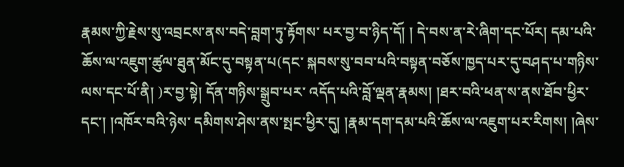རྣམས་ཀྱི་རྗེས་སུ་འབྲངས་ནས་བདེ་བླག་ཏུ་རྟོགས་ པར་བྱ་བ་ཉིད་དོ། ། དེ་བས་ན་རེ་ཞིག་དང་པོར། དམ་པའི་ཆོས་ལ་འཇུག་ཚུལ་ཐུན་མོང་དུ་བསྟན་པ(དང་ སྐབས་སུ་བབ་པའི་བསྟན་བཅོས་ཁྱད་པར་དུ་བཤད་པ་གཉིས་ལས་དང་པོ་ནི། )ར་བྱ་སྟེ། དོན་གཉིས་སྒྲུབ་པར་ འདོད་པའི་བློ་ལྡན་རྣམས། །ཐར་བའི་ཕན་ས་ནས་ཐོབ་ཕྱིར་དང་། །འཁོར་བའི་ཉེས་ དམིགས་ཤེས་ནས་སྤང་ཕྱིར་དུ། །རྣམ་དག་དམ་པའི་ཆོས་ལ་འཇུག་པར་རིགས། །ཞེས་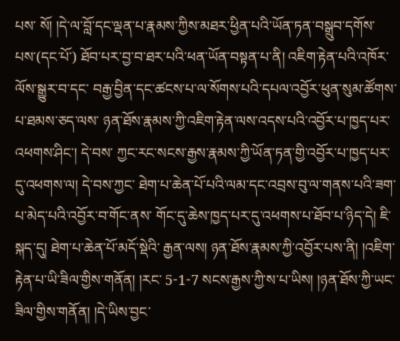པས་ སོ། །དེ་ལ་བློ་དང་ལྡན་པ་རྣམས་ཀྱིས་མཐར་ཕྱིན་པའི་ཡོན་ཏན་བསྒྲུབ་དགོས་པས་(དང་པོ་) ཐོབ་པར་བྱ་བ་ཐར་པའི་ཕན་ཡོན་བསྟན་པ་ནི། འཇིག་རྟེན་པའི་འཁོར་ལོས་སྒྱུར་བ་དང་ བརྒྱ་བྱིན་དང་ཚངས་པ་ལ་སོགས་པའི་དཔལ་འབྱོར་ཕུན་སུམ་ཚོགས་པ་ཐམས་ཅད་ལས་ ཉན་ཐོས་རྣམས་ཀྱི་འཇིག་རྟེན་ལས་འདས་པའི་འབྱོར་པ་ཁྱད་པར་འཕགས་ཤིང་། དེ་བས་ ཀྱང་རང་སངས་རྒྱས་རྣམས་ཀྱི་ཡོན་ཏན་གྱི་འབྱོར་པ་ཁྱད་པར་དུ་འཕགས་ལ། དེ་བས་ཀྱང་ ཐེག་པ་ཆེན་པོ་པའི་ལམ་དང་འབྲས་བུ་ལ་གནས་པའི་ཟག་པ་མེད་པའི་འབྱོར་བ་གོང་ནས་ གོང་དུ་ཆེས་ཁྱད་པར་དུ་འཕགས་པ་ཐོབ་པ་ཉིད་དེ། ཇི་སྐད་དུ། ཐེག་པ་ཆེན་པོ་མདོ་སྡེའི་ རྒྱན་ལས། ཉན་ཐོས་རྣམས་ཀྱི་འབྱོར་པས་ནི། །འཇིག་རྟེན་པ་ཡི་ཟིལ་གྱིས་གནོན། །རང་ 5-1-7 སངས་རྒྱས་ཀྱི་ས་པ་ཡིས། །ཉན་ཐོས་ཀྱི་ཡང་ཟིལ་གྱིས་གནོན། །དེ་ཡིས་བྱང་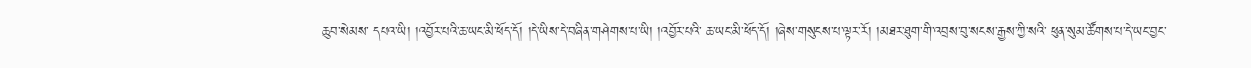ཆུབ་སེམས་ དཔའ་ཡི། །འབྱོར་པའི་ཆ་ཡང་མི་ཕོད་དོ། །དེ་ཡིས་དེ་བཞིན་གཤེགས་པ་ཡི། །འབྱོར་པའི་ ཆ་ཡང་མི་ཕོད་དོ། །ཞེས་གསུངས་པ་ལྟར་རོ། །མཐར་ཐུག་གི་འབྲས་བུ་སངས་རྒྱས་ཀྱི་སའི་ ཕུན་སུམ་ཚོགས་པ་དེ་ཡང་བྱང་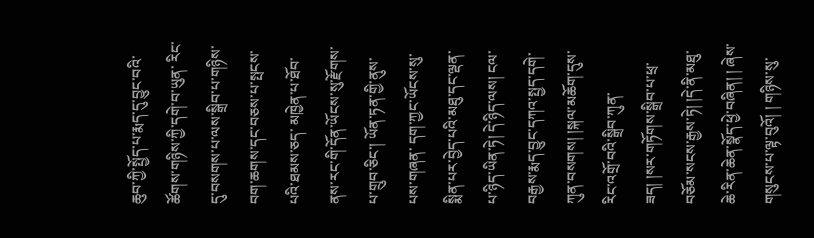ཆུབ་ཀྱི་སྤྱོད་པ་རྨད་དུ་བྱུང་བའི་ཚོགས་གཉིས་ཀྱི་དགེ་བ་ཡུན་ རིང་དུ་བསགས་པ་ལས་སྒྲིབ་པ་གཉིས་བག་ཆགས་དང་བཅས་པ་སྤངས་པའི་ཐམས་ཅད་ མཁྱེན་པ་ཐོབ་ནས་རང་གི་དོན་ཡོངས་སུ་རྫོགས་པ་གྲུབ་ཅིང་། ཡོན་ཏན་གྱི་ནུས་པས་གཞན་ དག་ཀྱང་ཡོངས་སུ་སྨིན་པར་བྱེད་པའི་མཐུ་དང་ལྡན་པ་ཉིད་ཡིན་ཏེ། དེ་ཉིད་ལས། ངལ་ བརྒྱས་རྨད་བྱུང་དཀའ་སྤྱད་དགེ་ཀུན་བསགས། །སྐལ་མཆོག་དུས་རིང་འགྲོ་བའི་སྒྲིབ་ཀུན་ ཟད། །སར་གཏོགས་སྒྲིབ་པ་ཕྲ་བཅོམ་སངས་རྒྱས་ཏེ། །དེ་ནི་མཐུ་ཆེ་རིན་ཆེན་སྣོད་ཕྱེ་བཞིན། ། ཞེས་གསུངས་པ་ལྟ་བུའོ། ། གཉིས་སུ་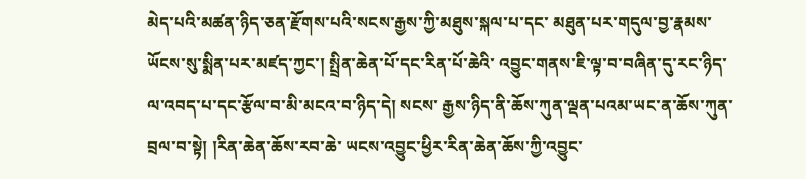མེད་པའི་མཚན་ཉིད་ཅན་རྫོགས་པའི་སངས་རྒྱས་ཀྱི་མཐུས་སྐལ་པ་དང་ མཐུན་པར་གདུལ་བྱ་རྣམས་ཡོངས་སུ་སྨིན་པར་མཛད་ཀྱང་། སྤྲིན་ཆེན་པོ་དང་རིན་པོ་ཆེའི་ འབྱུང་གནས་ཇི་ལྟ་བ་བཞིན་དུ་རང་ཉིད་ལ་འབད་པ་དང་རྩོལ་བ་མི་མངའ་བ་ཉིད་དེ། སངས་ རྒྱས་ཉིད་ནི་ཆོས་ཀུན་ལྡན་པའམ་ཡང་ན་ཆོས་ཀུན་བྲལ་བ་སྟེ། །རིན་ཆེན་ཆོས་རབ་ཆེ་ ཡངས་འབྱུང་ཕྱིར་རིན་ཆེན་ཆོས་ཀྱི་འབྱུང་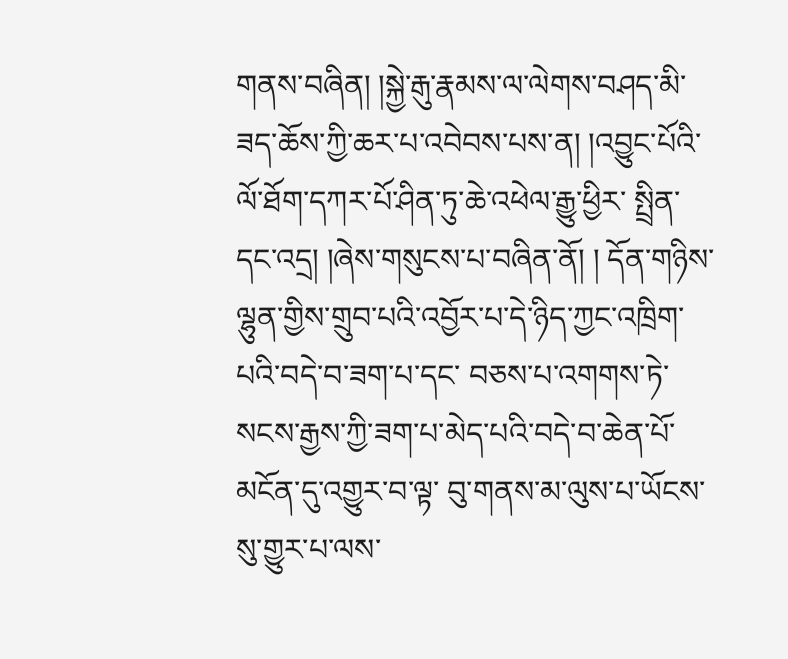གནས་བཞིན། །སྐྱེ་རྒུ་རྣམས་ལ་ལེགས་བཤད་མི་ ཟད་ཆོས་ཀྱི་ཆར་པ་འབེབས་པས་ན། །འབྱུང་པོའི་ལོ་ཐོག་དཀར་པོ་ཤིན་ཏུ་ཆེ་འཕེལ་རྒྱུ་ཕྱིར་ སྤྲིན་དང་འདྲ། །ཞེས་གསུངས་པ་བཞིན་ནོ། ། དོན་གཉིས་ལྷུན་གྱིས་གྲུབ་པའི་འབྱོར་པ་དེ་ཉིད་ཀྱང་འཁྲིག་པའི་བདེ་བ་ཟག་པ་དང་ བཅས་པ་འགགས་ཏེ་སངས་རྒྱས་ཀྱི་ཟག་པ་མེད་པའི་བདེ་བ་ཆེན་པོ་མངོན་དུ་འགྱུར་བ་ལྟ་ བུ་གནས་མ་ལུས་པ་ཡོངས་སུ་གྱུར་པ་ལས་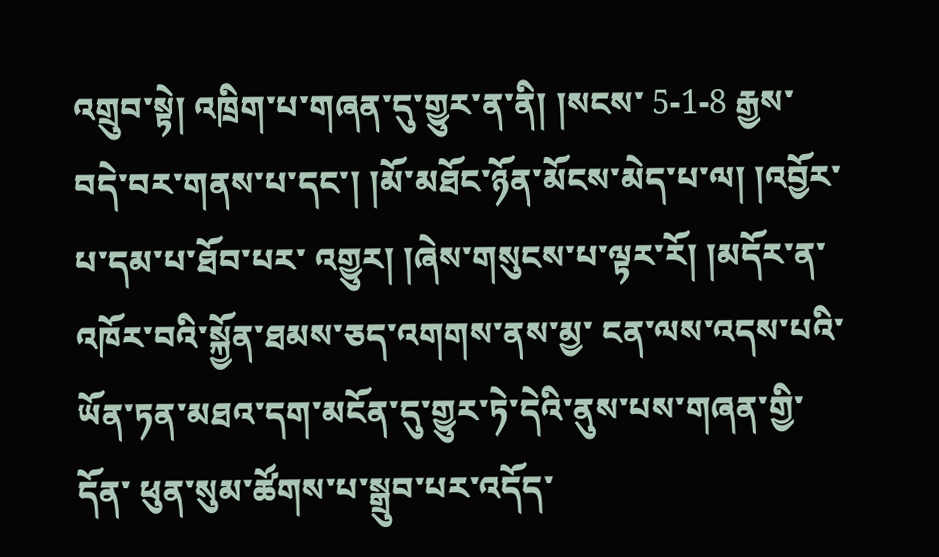འགྲུབ་སྟེ། འཁྲིག་པ་གཞན་དུ་གྱུར་ན་ནི། །སངས་ 5-1-8 རྒྱས་བདེ་བར་གནས་པ་དང་། །མོ་མཐོང་ཉོན་མོངས་མེད་པ་ལ། །འབྱོར་པ་དམ་པ་ཐོབ་པར་ འགྱུར། །ཞེས་གསུངས་པ་ལྟར་རོ། །མདོར་ན་འཁོར་བའི་སྐྱོན་ཐམས་ཅད་འགགས་ནས་མྱ་ ངན་ལས་འདས་པའི་ཡོན་ཏན་མཐའ་དག་མངོན་དུ་གྱུར་ཏེ་དེའི་ནུས་པས་གཞན་གྱི་དོན་ ཕུན་སུམ་ཚོགས་པ་སྒྲུབ་པར་འདོད་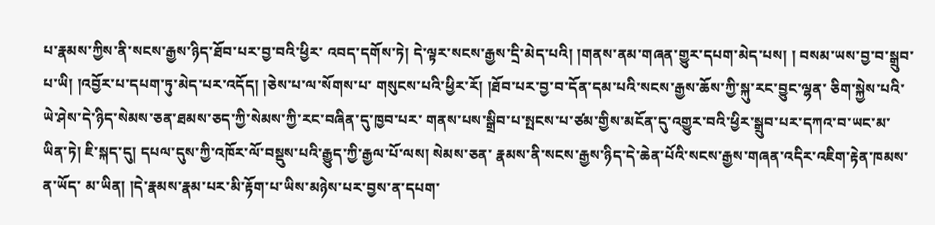པ་རྣམས་ཀྱིས་ནི་སངས་རྒྱས་ཉིད་ཐོབ་པར་བྱ་བའི་ཕྱིར་ འབད་དགོས་ཏེ། དེ་ལྟར་སངས་རྒྱས་དྲི་མེད་པའི། །གནས་ནམ་གཞན་གྱུར་དཔག་མེད་པས། ། བསམ་ཡས་བྱ་བ་སྒྲུབ་པ་ཡི། །འབྱོར་པ་དཔག་ཏུ་མེད་པར་འདོད། །ཅེས་པ་ལ་སོགས་པ་ གསུངས་པའི་ཕྱིར་རོ། །ཐོབ་པར་བྱ་བ་དོན་དམ་པའི་སངས་རྒྱས་ཆོས་ཀྱི་སྐུ་རང་བྱུང་ལྷན་ ཅིག་སྐྱེས་པའི་ཡེ་ཤེས་དེ་ཉིད་སེམས་ཅན་ཐམས་ཅད་ཀྱི་སེམས་ཀྱི་རང་བཞིན་དུ་ཁྱབ་པར་ གནས་པས་སྒྲིབ་པ་སྤངས་པ་ཙམ་གྱིས་མངོན་དུ་འགྱུར་བའི་ཕྱིར་སྒྲུབ་པར་དཀའ་བ་ཡང་མ་ ཡིན་ཏེ། ཇི་སྐད་དུ། དཔལ་དུས་ཀྱི་འཁོར་ལོ་བསྡུས་པའི་རྒྱུད་ཀྱི་རྒྱལ་པོ་ལས། སེམས་ཅན་ རྣམས་ནི་སངས་རྒྱས་ཉིད་དེ་ཆེན་པོའི་སངས་རྒྱས་གཞན་འདིར་འཇིག་རྟེན་ཁམས་ན་ཡོད་ མ་ཡིན། །དེ་རྣམས་རྣམ་པར་མི་རྟོག་པ་ཡིས་མཉེས་པར་བྱས་ན་དཔག་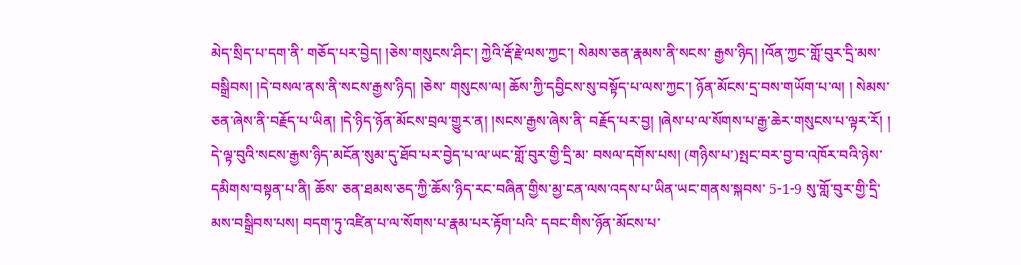མེད་སྲིད་པ་དག་ནི་ གཅོད་པར་བྱེད། །ཅེས་གསུངས་ཤིང་། ཀྱེའི་རྡོ་རྗེ་ལས་ཀྱང་། སེམས་ཅན་རྣམས་ནི་སངས་ རྒྱས་ཉིད། །འོན་ཀྱང་གློ་བུར་དྲི་མས་བསྒྲིབས། །དེ་བསལ་ནས་ནི་སངས་རྒྱས་ཉིད། །ཅེས་ གསུངས་ལ། ཆོས་ཀྱི་དབྱིངས་སུ་བསྟོད་པ་ལས་ཀྱང་། ཉོན་མོངས་དྲ་བས་གཡོག་པ་ལ། ། སེམས་ཅན་ཞེས་ནི་བརྗོད་པ་ཡིན། །དེ་ཉིད་ཉོན་མོངས་བྲལ་གྱུར་ན། །སངས་རྒྱས་ཞེས་ནི་ བརྗོད་པར་བྱ། །ཞེས་པ་ལ་སོགས་པ་རྒྱ་ཆེར་གསུངས་པ་ལྟར་རོ། ། དེ་ལྟ་བུའི་སངས་རྒྱས་ཉིད་མངོན་སུམ་དུ་ཐོབ་པར་བྱེད་པ་ལ་ཡང་གློ་བུར་གྱི་དྲི་མ་ བསལ་དགོས་པས། (གཉིས་པ་)སྤང་བར་བྱ་བ་འཁོར་བའི་ཉེས་དམིགས་བསྟན་པ་ནི། ཆོས་ ཅན་ཐམས་ཅད་ཀྱི་ཆོས་ཉིད་རང་བཞིན་གྱིས་མྱ་ངན་ལས་འདས་པ་ཡིན་ཡང་གནས་སྐབས་ 5-1-9 སུ་གློ་བུར་གྱི་དྲི་མས་བསྒྲིབས་པས། བདག་ཏུ་འཛིན་པ་ལ་སོགས་པ་རྣམ་པར་རྟོག་པའི་ དབང་གིས་ཉོན་མོངས་པ་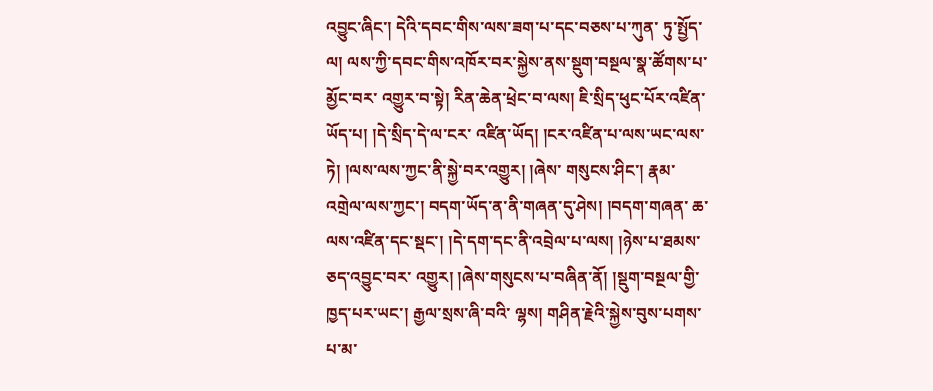འབྱུང་ཞིང་། དེའི་དབང་གིས་ལས་ཟག་པ་དང་བཅས་པ་ཀུན་ ཏུ་སྤྱོད་ལ། ལས་ཀྱི་དབང་གིས་འཁོར་བར་སྐྱེས་ནས་སྡུག་བསྔལ་སྣ་ཚོགས་པ་མྱོང་བར་ འགྱུར་བ་སྟེ། རིན་ཆེན་ཕྲེང་བ་ལས། ཇི་སྲིད་ཕུང་པོར་འཛིན་ཡོད་པ། །དེ་སྲིད་དེ་ལ་ངར་ འཛིན་ཡོད། །ངར་འཛིན་པ་ལས་ཡང་ལས་ཏེ། །ལས་ལས་ཀྱང་ནི་སྐྱེ་བར་འགྱུར། །ཞེས་ གསུངས་ཤིང་། རྣམ་འགྲེལ་ལས་ཀྱང་། བདག་ཡོད་ན་ནི་གཞན་དུ་ཤེས། །བདག་གཞན་ ཆ་ལས་འཛིན་དང་སྡང་། །དེ་དག་དང་ནི་འབྲེལ་པ་ལས། །ཉེས་པ་ཐམས་ཅད་འབྱུང་བར་ འགྱུར། །ཞེས་གསུངས་པ་བཞིན་ནོ། །སྡུག་བསྔལ་གྱི་ཁྱད་པར་ཡང་། རྒྱལ་སྲས་ཞི་བའི་ ལྷས། གཤིན་རྗེའི་སྐྱེས་བུས་པགས་པ་མ་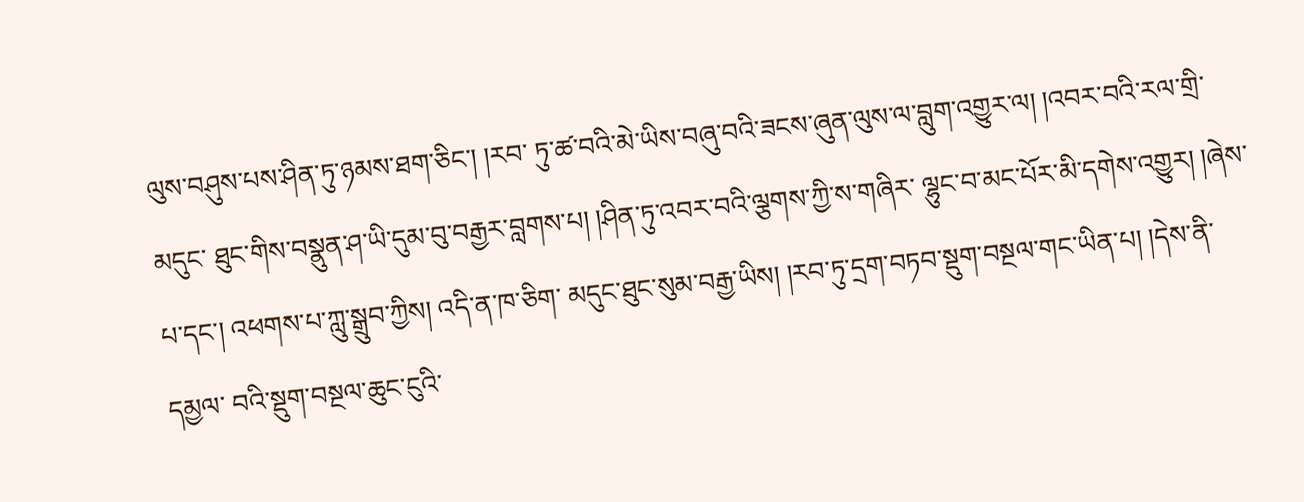ལུས་བཤུས་པས་ཤིན་ཏུ་ཉམས་ཐག་ཅིང་། །རབ་ ཏུ་ཚ་བའི་མེ་ཡིས་བཞུ་བའི་ཟངས་ཞུན་ལུས་ལ་བླུག་འགྱུར་ལ། །འབར་བའི་རལ་གྲི་མདུང་ ཐུང་གིས་བསྣུན་ཤ་ཡི་དུམ་བུ་བརྒྱར་བླགས་པ། །ཤིན་ཏུ་འབར་བའི་ལྕགས་ཀྱི་ས་གཞིར་ ལྷུང་བ་མང་པོར་མི་དགེས་འགྱུར། །ཞེས་པ་དང་། འཕགས་པ་ཀླུ་སྒྲུབ་ཀྱིས། འདི་ན་ཁ་ཅིག་ མདུང་ཐུང་སུམ་བརྒྱ་ཡིས། །རབ་ཏུ་དྲག་བཏབ་སྡུག་བསྔལ་གང་ཡིན་པ། །དེས་ནི་དམྱལ་ བའི་སྡུག་བསྔལ་ཆུང་ངུའི་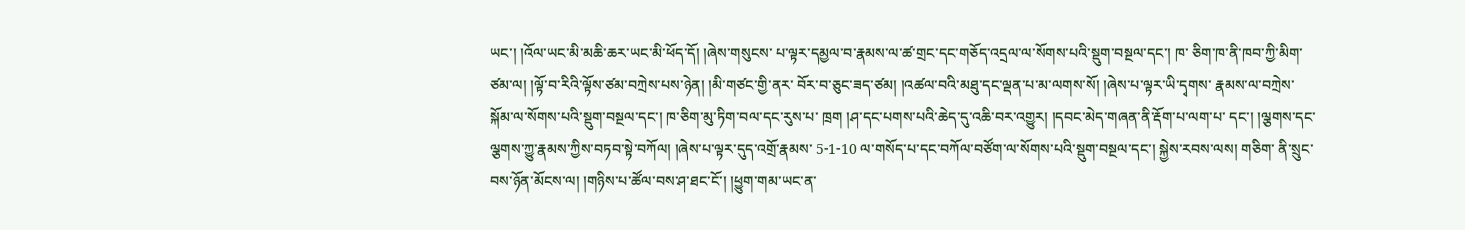ཡང་། །འོལ་ཡང་མི་མཆི་ཆར་ཡང་མི་ཕོད་དོ། །ཞེས་གསུངས་ པ་ལྟར་དམྱལ་བ་རྣམས་ལ་ཚ་གྲང་དང་གཅོད་འདྲལ་ལ་སོགས་པའི་སྡུག་བསྔལ་དང་། ཁ་ ཅིག་ཁ་ནི་ཁབ་ཀྱི་མིག་ཙམ་ལ། །ལྟོ་བ་རིའི་ལྟོས་ཙམ་བཀྲེས་པས་ཉེན། །མི་གཙང་གྱི་ནར་ བོར་བ་ཅུང་ཟད་ཙམ། །འཚལ་བའི་མཐུ་དང་ལྡན་པ་མ་ལགས་སོ། །ཞེས་པ་ལྟར་ཡི་དྭགས་ རྣམས་ལ་བཀྲེས་སྐོམ་ལ་སོགས་པའི་སྡུག་བསྔལ་དང་། ཁ་ཅིག་མུ་ཏིག་བལ་དང་རུས་པ་ ཁྲག །ཤ་དང་པགས་པའི་ཆེད་དུ་འཆི་བར་འགྱུར། །དབང་མེད་གཞན་ནི་རྡོག་པ་ལག་པ་ དང་། །ལྕགས་དང་ལྕགས་ཀྱུ་རྣམས་ཀྱིས་བཏབ་སྟེ་བཀོལ། །ཞེས་པ་ལྟར་དུད་འགྲོ་རྣམས་ 5-1-10 ལ་གསོད་པ་དང་བཀོལ་བཙོག་ལ་སོགས་པའི་སྡུག་བསྔལ་དང་། སྐྱེས་རབས་ལས། གཅིག་ ནི་སྲུང་བས་ཉོན་མོངས་ལ། །གཉིས་པ་ཚོལ་བས་ཤ་ཐང་ངོ་། །ཕྱུག་གམ་ཡང་ན་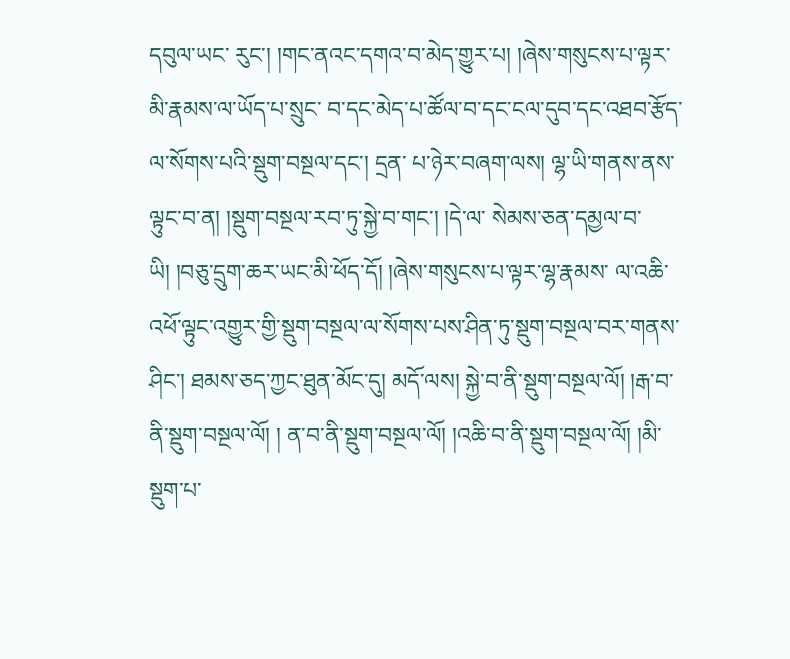དབུལ་ཡང་ རུང་། །གང་ནའང་དགའ་བ་མེད་གྱུར་པ། །ཞེས་གསུངས་པ་ལྟར་མི་རྣམས་ལ་ཡོད་པ་སྲུང་ བ་དང་མེད་པ་ཚོལ་བ་དང་ངལ་དུབ་དང་འཐབ་རྩོད་ལ་སོགས་པའི་སྡུག་བསྔལ་དང་། དྲན་ པ་ཉེར་བཞག་ལས། ལྷ་ཡི་གནས་ནས་ལྟུང་བ་ན། །སྡུག་བསྔལ་རབ་ཏུ་སྐྱེ་བ་གང་། །དེ་ལ་ སེམས་ཅན་དམྱལ་བ་ཡི། །བཅུ་དྲུག་ཆར་ཡང་མི་ཕོད་དོ། །ཞེས་གསུངས་པ་ལྟར་ལྷ་རྣམས་ ལ་འཆི་འཕོ་ལྟུང་འགྱུར་གྱི་སྡུག་བསྔལ་ལ་སོགས་པས་ཤིན་ཏུ་སྡུག་བསྔལ་བར་གནས་ཤིང་། ཐམས་ཅད་ཀྱང་ཐུན་མོང་དུ། མདོ་ལས། སྐྱེ་བ་ནི་སྡུག་བསྔལ་ལོ། །རྒ་བ་ནི་སྡུག་བསྔལ་ལོ། ། ན་བ་ནི་སྡུག་བསྔལ་ལོ། །འཆི་བ་ནི་སྡུག་བསྔལ་ལོ། །མི་སྡུག་པ་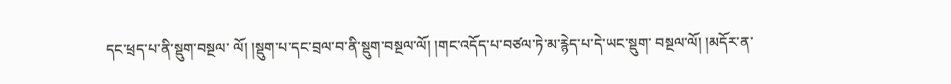དང་ཕྲད་པ་ནི་སྡུག་བསྔལ་ ལོ། །སྡུག་པ་དང་བྲལ་བ་ནི་སྡུག་བསྔལ་ལོ། །གང་འདོད་པ་བཙལ་ཏེ་མ་རྙེད་པ་དེ་ཡང་སྡུག་ བསྔལ་ལོ། །མདོར་ན་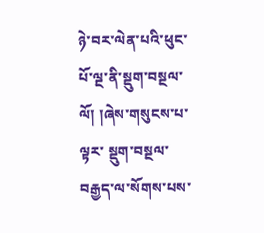ཉེ་བར་ལེན་པའི་ཕུང་པོ་ལྔ་ནི་སྡུག་བསྔལ་ལོ། །ཞེས་གསུངས་པ་ལྟར་ སྡུག་བསྔལ་བརྒྱད་ལ་སོགས་པས་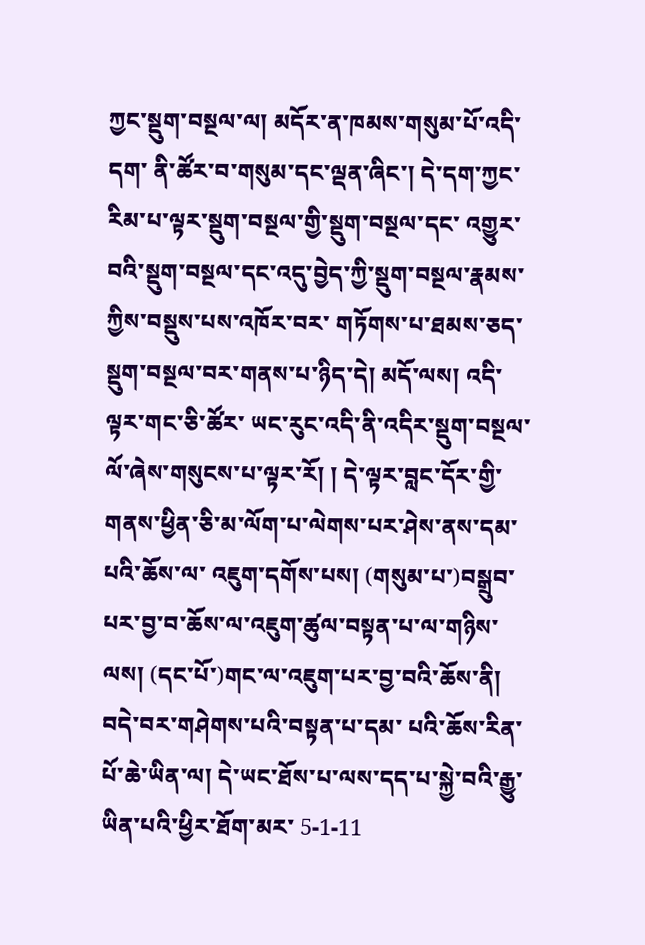ཀྱང་སྡུག་བསྔལ་ལ། མདོར་ན་ཁམས་གསུམ་པོ་འདི་དག་ ནི་ཚོར་བ་གསུམ་དང་ལྡན་ཞིང་། དེ་དག་ཀྱང་རིམ་པ་ལྟར་སྡུག་བསྔལ་གྱི་སྡུག་བསྔལ་དང་ འགྱུར་བའི་སྡུག་བསྔལ་དང་འདུ་བྱེད་ཀྱི་སྡུག་བསྔལ་རྣམས་ཀྱིས་བསྡུས་པས་འཁོར་བར་ གཏོགས་པ་ཐམས་ཅད་སྡུག་བསྔལ་བར་གནས་པ་ཉིད་དེ། མདོ་ལས། འདི་ལྟར་གང་ཅི་ཚོར་ ཡང་རུང་འདི་ནི་འདིར་སྡུག་བསྔལ་ལོ་ཞེས་གསུངས་པ་ལྟར་རོ། ། དེ་ལྟར་བླང་དོར་གྱི་གནས་ཕྱིན་ཅི་མ་ལོག་པ་ལེགས་པར་ཤེས་ནས་དམ་པའི་ཆོས་ལ་ འཇུག་དགོས་པས། (གསུམ་པ་)བསྒྲུབ་པར་བྱ་བ་ཆོས་ལ་འཇུག་ཚུལ་བསྟན་པ་ལ་གཉིས་ ལས། (དང་པོ་)གང་ལ་འཇུག་པར་བྱ་བའི་ཆོས་ནི། བདེ་བར་གཤེགས་པའི་བསྟན་པ་དམ་ པའི་ཆོས་རིན་པོ་ཆེ་ཡིན་ལ། དེ་ཡང་ཐོས་པ་ལས་དད་པ་སྐྱེ་བའི་རྒྱུ་ཡིན་པའི་ཕྱིར་ཐོག་མར་ 5-1-11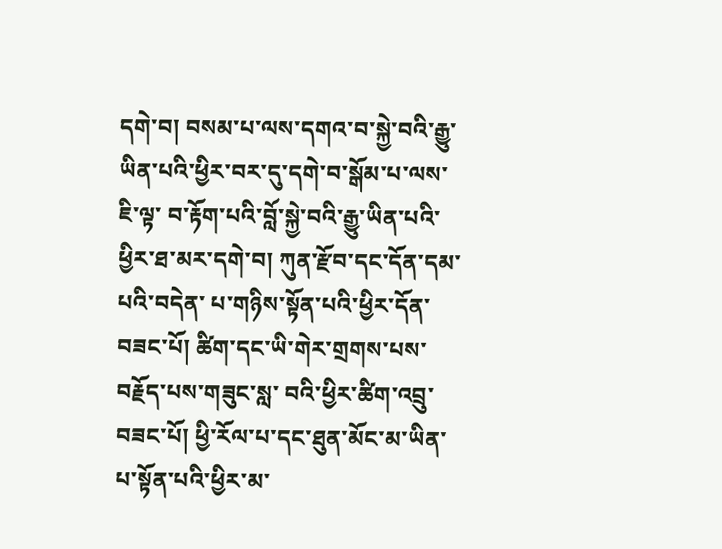དགེ་བ། བསམ་པ་ལས་དགའ་བ་སྐྱེ་བའི་རྒྱུ་ཡིན་པའི་ཕྱིར་བར་དུ་དགེ་བ་སྒོམ་པ་ལས་ཇི་ལྟ་ བ་རྟོག་པའི་བློ་སྐྱེ་བའི་རྒྱུ་ཡིན་པའི་ཕྱིར་ཐ་མར་དགེ་བ། ཀུན་རྫོབ་དང་དོན་དམ་པའི་བདེན་ པ་གཉིས་སྟོན་པའི་ཕྱིར་དོན་བཟང་པོ། ཚིག་དང་ཡི་གེར་གྲགས་པས་བརྗོད་པས་གཟུང་སླ་ བའི་ཕྱིར་ཚིག་འབྲུ་བཟང་པོ། ཕྱི་རོལ་པ་དང་ཐུན་མོང་མ་ཡིན་པ་སྟོན་པའི་ཕྱིར་མ་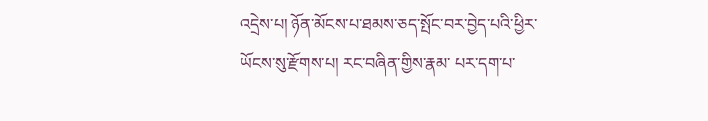འདྲེས་པ། ཉོན་མོངས་པ་ཐམས་ཅད་སྤོང་བར་བྱེད་པའི་ཕྱིར་ཡོངས་སུ་རྫོགས་པ། རང་བཞིན་གྱིས་རྣམ་ པར་དག་པ་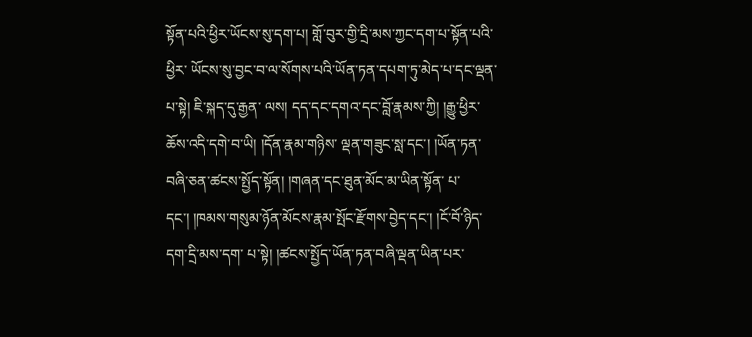སྟོན་པའི་ཕྱིར་ཡོངས་སུ་དག་པ། གློ་བུར་གྱི་དྲི་མས་ཀྱང་དག་པ་སྟོན་པའི་ཕྱིར་ ཡོངས་སུ་བྱང་བ་ལ་སོགས་པའི་ཡོན་ཏན་དཔག་ཏུ་མེད་པ་དང་ལྡན་པ་སྟེ། ཇི་སྐད་དུ་རྒྱན་ ལས། དད་དང་དགའ་དང་བློ་རྣམས་ཀྱི། །རྒྱུ་ཕྱིར་ཆོས་འདི་དགེ་བ་ཡི། །དོན་རྣམ་གཉིས་ ལྡན་གཟུང་སླ་དང་། །ཡོན་ཏན་བཞི་ཅན་ཚངས་སྤྱོད་སྟོན། །གཞན་དང་ཐུན་མོང་མ་ཡིན་སྟོན་ པ་དང་། །ཁམས་གསུམ་ཉོན་མོངས་རྣམ་སྤོང་རྫོགས་བྱེད་དང་། །ངོ་བོ་ཉིད་དག་དྲི་མས་དག་ པ་སྟེ། །ཚངས་སྤྱོད་ཡོན་ཏན་བཞི་ལྡན་ཡིན་པར་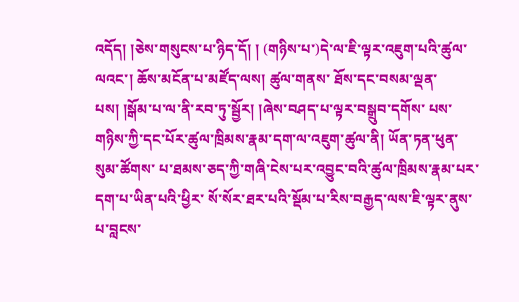འདོད། །ཅེས་གསུངས་པ་ཉིད་དོ། ། (གཉིས་པ་)དེ་ལ་ཇི་ལྟར་འཇུག་པའི་ཚུལ་ལའང་། ཆོས་མངོན་པ་མཛོད་ལས། ཚུལ་གནས་ ཐོས་དང་བསམ་ལྡན་པས། །སྒོམ་པ་ལ་ནི་རབ་ཏུ་སྦྱོར། །ཞེས་བཤད་པ་ལྟར་བསྒྲུབ་དགོས་ པས་གཉིས་ཀྱི་དང་པོར་ཚུལ་ཁྲིམས་རྣམ་དག་ལ་འཇུག་ཚུལ་ནི། ཡོན་ཏན་ཕུན་སུམ་ཚོགས་ པ་ཐམས་ཅད་ཀྱི་གཞི་ངེས་པར་འབྱུང་བའི་ཚུལ་ཁྲིམས་རྣམ་པར་དག་པ་ཡིན་པའི་ཕྱིར་ སོ་སོར་ཐར་པའི་སྡོམ་པ་རིས་བརྒྱད་ལས་ཇི་ལྟར་ནུས་པ་བླངས་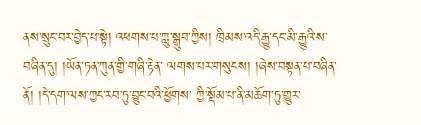ནས་སྲུང་བར་བྱེད་པ་སྟེ། འཕགས་པ་ཀླུ་སྒྲུབ་ཀྱིས། ཁྲིམས་འདི་རྒྱུ་དང་མི་རྒྱུའི་ས་བཞིན་དུ། །ཡོན་ཏན་ཀུན་གྱི་གཞི་རྟེན་ ལགས་པར་གསུངས། །ཞེས་བསྟན་པ་བཞིན་ནོ། །དེ་དག་ལས་ཀྱང་རབ་ཏུ་བྱུང་བའི་ཕྱོགས་ ཀྱི་སྡོམ་པ་ནི་མཆོག་ཏུ་གྱུར་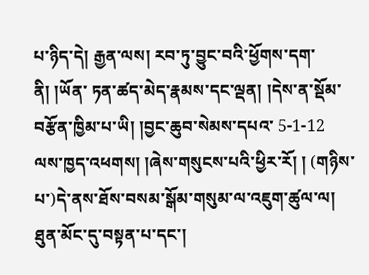པ་ཉིད་དེ། རྒྱན་ལས། རབ་ཏུ་བྱུང་བའི་ཕྱོགས་དག་ནི། །ཡོན་ ཏན་ཚད་མེད་རྣམས་དང་ལྡན། །དེས་ན་སྡོམ་བརྩོན་ཁྱིམ་པ་ཡི། །བྱང་ཆུབ་སེམས་དཔའ་ 5-1-12 ལས་ཁྱད་འཕགས། །ཞེས་གསུངས་པའི་ཕྱིར་རོ། ། (གཉིས་པ་)དེ་ནས་ཐོས་བསམ་སྒོམ་གསུམ་ལ་འཇུག་ཚུལ་ལ། ཐུན་མོང་དུ་བསྟན་པ་དང་།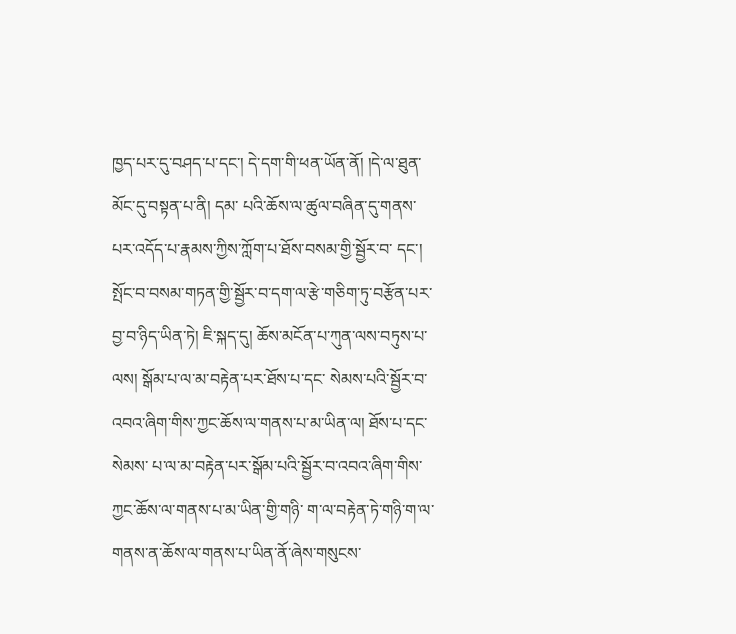ཁྱད་པར་དུ་བཤད་པ་དང་། དེ་དག་གི་ཕན་ཡོན་ནོ། །དེ་ལ་ཐུན་མོང་དུ་བསྟན་པ་ནི། དམ་ པའི་ཆོས་ལ་ཚུལ་བཞིན་དུ་གནས་པར་འདོད་པ་རྣམས་ཀྱིས་ཀློག་པ་ཐོས་བསམ་གྱི་སྦྱོར་བ་ དང་། སྤོང་བ་བསམ་གཏན་གྱི་སྦྱོར་བ་དག་ལ་རྩེ་གཅིག་ཏུ་བརྩོན་པར་བྱ་བ་ཉིད་ཡིན་ཏེ། ཇི་སྐད་དུ། ཆོས་མངོན་པ་ཀུན་ལས་བཏུས་པ་ལས། སྒོམ་པ་ལ་མ་བརྟེན་པར་ཐོས་པ་དང་ སེམས་པའི་སྦྱོར་བ་འབའ་ཞིག་གིས་ཀྱང་ཆོས་ལ་གནས་པ་མ་ཡིན་ལ། ཐོས་པ་དང་སེམས་ པ་ལ་མ་བརྟེན་པར་སྒོམ་པའི་སྦྱོར་བ་འབའ་ཞིག་གིས་ཀྱང་ཆོས་ལ་གནས་པ་མ་ཡིན་གྱི་གཉི་ ག་ལ་བརྟེན་ཏེ་གཉི་ག་ལ་གནས་ན་ཆོས་ལ་གནས་པ་ཡིན་ནོ་ཞེས་གསུངས་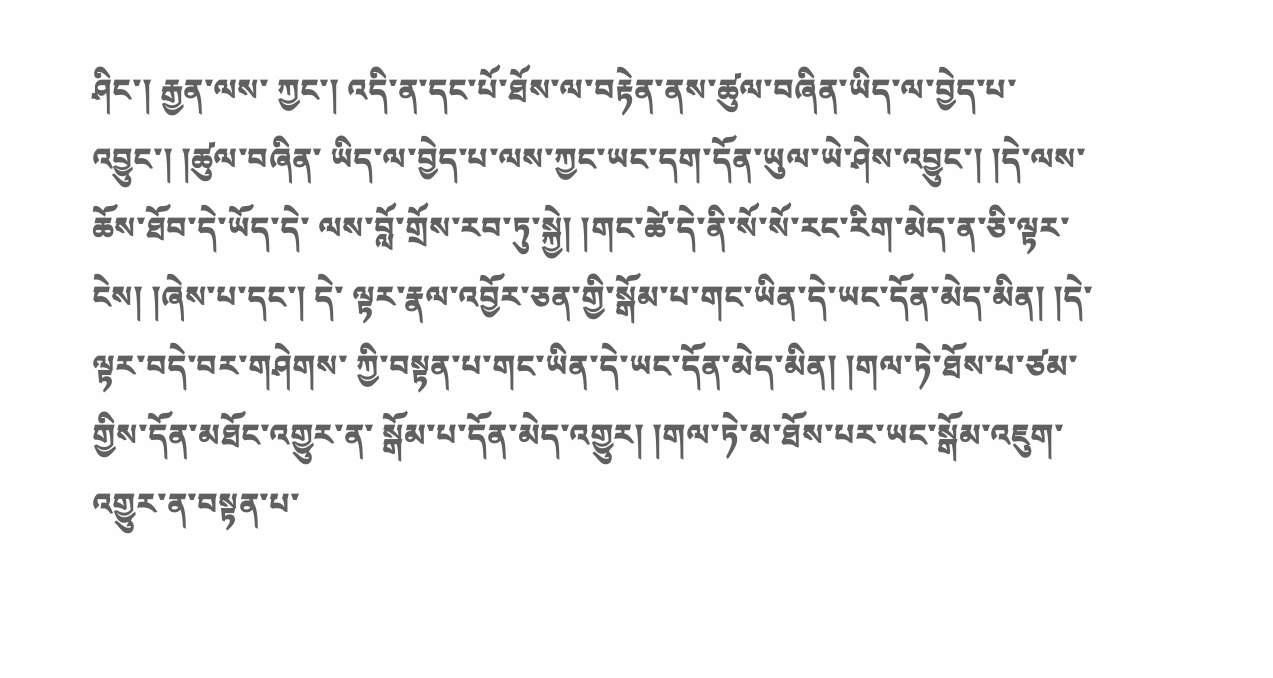ཤིང་། རྒྱན་ལས་ ཀྱང་། འདི་ན་དང་པོ་ཐོས་ལ་བརྟེན་ནས་ཚུལ་བཞིན་ཡིད་ལ་བྱེད་པ་འབྱུང་། །ཚུལ་བཞིན་ ཡིད་ལ་བྱེད་པ་ལས་ཀྱང་ཡང་དག་དོན་ཡུལ་ཡེ་ཤེས་འབྱུང་། །དེ་ལས་ཆོས་ཐོབ་དེ་ཡོད་དེ་ ལས་བློ་གྲོས་རབ་ཏུ་སྐྱེ། །གང་ཚེ་དེ་ནི་སོ་སོ་རང་རིག་མེད་ན་ཅི་ལྟར་ངེས། །ཞེས་པ་དང་། དེ་ ལྟར་རྣལ་འབྱོར་ཅན་གྱི་སྒོམ་པ་གང་ཡིན་དེ་ཡང་དོན་མེད་མིན། །དེ་ལྟར་བདེ་བར་གཤེགས་ ཀྱི་བསྟན་པ་གང་ཡིན་དེ་ཡང་དོན་མེད་མིན། །གལ་ཏེ་ཐོས་པ་ཙམ་གྱིས་དོན་མཐོང་འགྱུར་ན་ སྒོམ་པ་དོན་མེད་འགྱུར། །གལ་ཏེ་མ་ཐོས་པར་ཡང་སྒོམ་འཇུག་འགྱུར་ན་བསྟན་པ་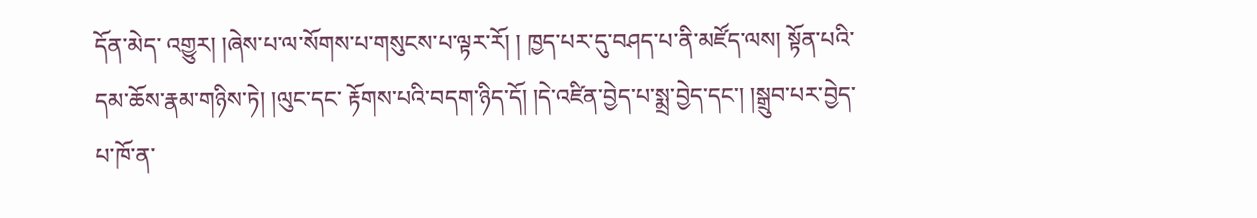དོན་མེད་ འགྱུར། །ཞེས་པ་ལ་སོགས་པ་གསུངས་པ་ལྟར་རོ། ། ཁྱད་པར་དུ་བཤད་པ་ནི་མཛོད་ལས། སྟོན་པའི་དམ་ཆོས་རྣམ་གཉིས་ཏེ། །ལུང་དང་ རྟོགས་པའི་བདག་ཉིད་དོ། །དེ་འཛིན་བྱེད་པ་སྨྲ་བྱེད་དང་། །སྒྲུབ་པར་བྱེད་པ་ཁོ་ན་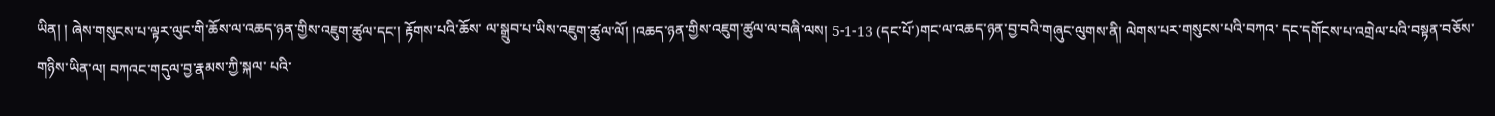ཡིན། ། ཞེས་གསུངས་པ་ལྟར་ལུང་གི་ཆོས་ལ་འཆད་ཉན་གྱིས་འཇུག་ཚུལ་དང་། རྟོགས་པའི་ཆོས་ ལ་སྒྲུབ་པ་ཡིས་འཇུག་ཚུལ་ལོ། །འཆད་ཉན་གྱིས་འཇུག་ཚུལ་ལ་བཞི་ལས། 5-1-13 (དང་པོ་)གང་ལ་འཆད་ཉན་བྱ་བའི་གཞུང་ལུགས་ནི། ལེགས་པར་གསུངས་པའི་བཀའ་ དང་དགོངས་པ་འགྲེལ་པའི་བསྟན་བཅོས་གཉིས་ཡིན་ལ། བཀའང་གདུལ་བྱ་རྣམས་ཀྱི་སྐལ་ པའི་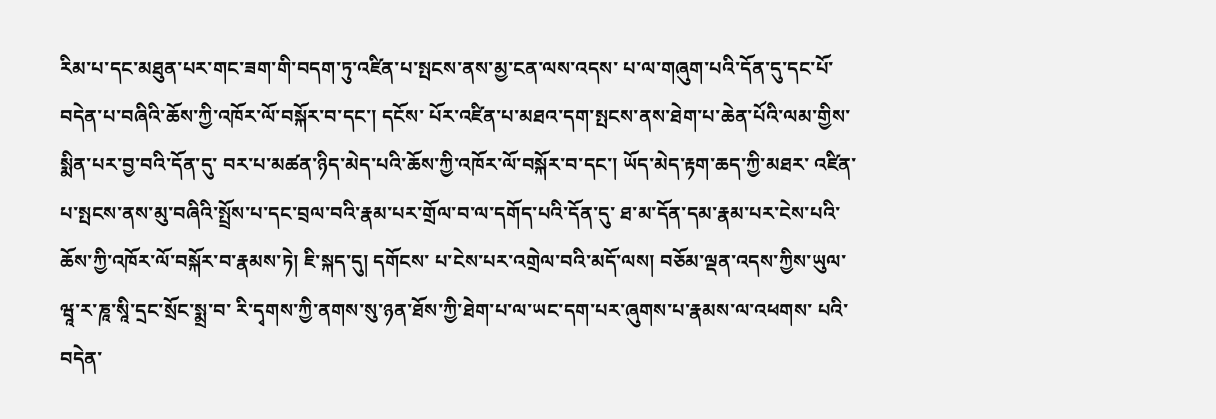རིམ་པ་དང་མཐུན་པར་གང་ཟག་གི་བདག་ཏུ་འཛིན་པ་སྤངས་ནས་མྱ་ངན་ལས་འདས་ པ་ལ་གཞུག་པའི་དོན་དུ་དང་པོ་བདེན་པ་བཞིའི་ཆོས་ཀྱི་འཁོར་ལོ་བསྐོར་བ་དང་། དངོས་ པོར་འཛིན་པ་མཐའ་དག་སྤངས་ནས་ཐེག་པ་ཆེན་པོའི་ལམ་གྱིས་སྨིན་པར་བྱ་བའི་དོན་དུ་ བར་པ་མཚན་ཉིད་མེད་པའི་ཆོས་ཀྱི་འཁོར་ལོ་བསྐོར་བ་དང་། ཡོད་མེད་རྟག་ཆད་ཀྱི་མཐར་ འཛིན་པ་སྤངས་ནས་མུ་བཞིའི་སྤྲོས་པ་དང་བྲལ་བའི་རྣམ་པར་གྲོལ་བ་ལ་དགོད་པའི་དོན་དུ་ ཐ་མ་དོན་དམ་རྣམ་པར་ངེས་པའི་ཆོས་ཀྱི་འཁོར་ལོ་བསྐོར་བ་རྣམས་ཏེ། ཇི་སྐད་དུ། དགོངས་ པ་ངེས་པར་འགྲེལ་བའི་མདོ་ལས། བཅོམ་ལྡན་འདས་ཀྱིས་ཡུལ་ཝཱ་ར་ཎཱ་སཱི་དྲང་སྲོང་སྨྲ་བ་ རི་དྭགས་ཀྱི་ནགས་སུ་ཉན་ཐོས་ཀྱི་ཐེག་པ་ལ་ཡང་དག་པར་ཞུགས་པ་རྣམས་ལ་འཕགས་ པའི་བདེན་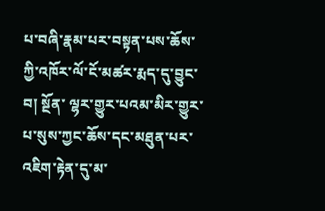པ་བཞི་རྣམ་པར་བསྟན་པས་ཆོས་ཀྱི་འཁོར་ལོ་ངོ་མཚར་རྨད་དུ་བྱུང་བ། སྔོན་ ལྷར་གྱུར་པའམ་མིར་གྱུར་པ་སུས་ཀྱང་ཆོས་དང་མཐུན་པར་འཇིག་རྟེན་དུ་མ་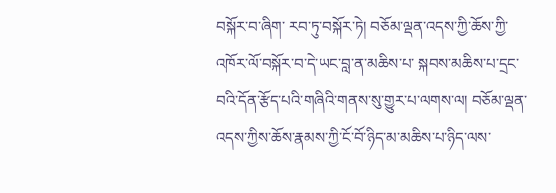བསྐོར་བ་ཞིག་ རབ་ཏུ་བསྐོར་ཏེ། བཅོམ་ལྡན་འདས་ཀྱི་ཆོས་ཀྱི་འཁོར་ལོ་བསྐོར་བ་དེ་ཡང་བླ་ན་མཆིས་པ་ སྐབས་མཆིས་པ་དྲང་བའི་དོན་རྩོད་པའི་གཞིའི་གནས་སུ་གྱུར་པ་ལགས་ལ། བཅོམ་ལྡན་ འདས་ཀྱིས་ཆོས་རྣམས་ཀྱི་ངོ་བོ་ཉིད་མ་མཆིས་པ་ཉིད་ལས་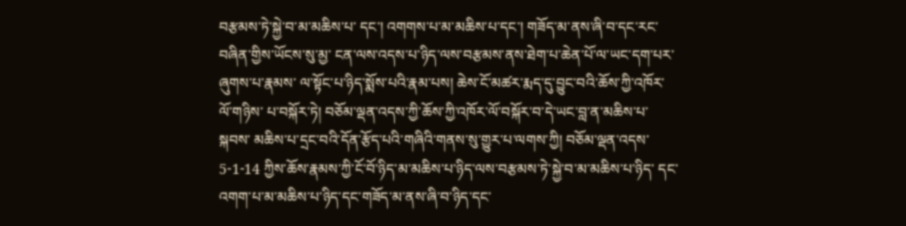བརྩམས་ཏེ་སྐྱེ་བ་མ་མཆིས་པ་ དང་། འགགས་པ་མ་མཆིས་པ་དང་། གཟོད་མ་ནས་ཞི་བ་དང་རང་བཞིན་གྱིས་ཡོངས་སུ་མྱ་ ངན་ལས་འདས་པ་ཉིད་ལས་བརྩམས་ནས་ཐེག་པ་ཆེན་པོ་ལ་ཡང་དག་པར་ཞུགས་པ་རྣམས་ ལ་སྟོང་པ་ཉིད་སྨོས་པའི་རྣམ་པས། ཆེས་ངོ་མཚར་རྨད་དུ་བྱུང་བའི་ཆོས་ཀྱི་འཁོར་ལོ་གཉིས་ པ་བསྐོར་ཏེ། བཅོམ་ལྡན་འདས་ཀྱི་ཆོས་ཀྱི་འཁོར་ལོ་བསྐོར་བ་དེ་ཡང་བླ་ན་མཆིས་པ་སྐབས་ མཆིས་པ་དྲང་བའི་དོན་རྩོད་པའི་གཞིའི་གནས་སུ་གྱུར་པ་ལགས་ཀྱི། བཅོམ་ལྡན་འདས་ 5-1-14 ཀྱིས་ཆོས་རྣམས་ཀྱི་ངོ་བོ་ཉིད་མ་མཆིས་པ་ཉིད་ལས་བརྩམས་ཏེ་སྐྱེ་བ་མ་མཆིས་པ་ཉིད་ དང་འགག་པ་མ་མཆིས་པ་ཉིད་དང་གཟོད་མ་ནས་ཞི་བ་ཉིད་དང་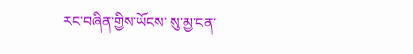རང་བཞིན་གྱིས་ཡོངས་ སུ་མྱ་ངན་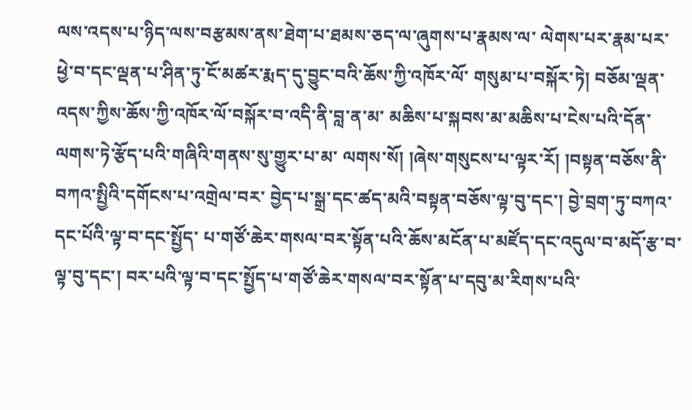ལས་འདས་པ་ཉིད་ལས་བརྩམས་ནས་ཐེག་པ་ཐམས་ཅད་ལ་ཞུགས་པ་རྣམས་ལ་ ལེགས་པར་རྣམ་པར་ཕྱེ་བ་དང་ལྡན་པ་ཤིན་ཏུ་ངོ་མཚར་རྨད་དུ་བྱུང་བའི་ཆོས་ཀྱི་འཁོར་ལོ་ གསུམ་པ་བསྐོར་ཏེ། བཅོམ་ལྡན་འདས་ཀྱིས་ཆོས་ཀྱི་འཁོར་ལོ་བསྐོར་བ་འདི་ནི་བླ་ན་མ་ མཆིས་པ་སྐབས་མ་མཆིས་པ་ངེས་པའི་དོན་ལགས་ཏེ་རྩོད་པའི་གཞིའི་གནས་སུ་གྱུར་པ་མ་ ལགས་སོ། །ཞེས་གསུངས་པ་ལྟར་རོ། །བསྟན་བཅོས་ནི་བཀའ་སྤྱིའི་དགོངས་པ་འགྲེལ་བར་ བྱེད་པ་སྒྲ་དང་ཚད་མའི་བསྟན་བཅོས་ལྟ་བུ་དང་། བྱེ་བྲག་ཏུ་བཀའ་དང་པོའི་ལྟ་བ་དང་སྤྱོད་ པ་གཙོ་ཆེར་གསལ་བར་སྟོན་པའི་ཆོས་མངོན་པ་མཛོད་དང་འདུལ་བ་མདོ་རྩ་བ་ལྟ་བུ་དང་། བར་པའི་ལྟ་བ་དང་སྤྱོད་པ་གཙོ་ཆེར་གསལ་བར་སྟོན་པ་དབུ་མ་རིགས་པའི་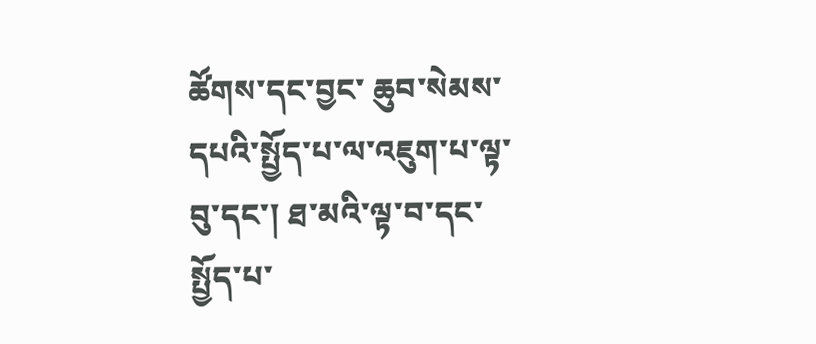ཚོགས་དང་བྱང་ ཆུབ་སེམས་དཔའི་སྤྱོད་པ་ལ་འཇུག་པ་ལྟ་བུ་དང་། ཐ་མའི་ལྟ་བ་དང་སྤྱོད་པ་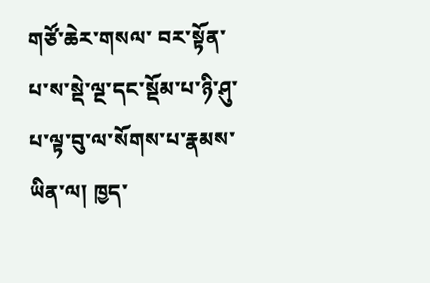གཙོ་ཆེར་གསལ་ བར་སྟོན་པ་ས་སྡེ་ལྔ་དང་སྡོམ་པ་ཉི་ཤུ་པ་ལྟ་བུ་ལ་སོགས་པ་རྣམས་ཡིན་ལ། ཁྱད་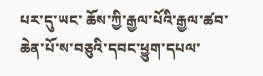པར་དུ་ཡང་ ཆོས་ཀྱི་རྒྱལ་པོའི་རྒྱལ་ཚབ་ཆེན་པོ་ས་བཅུའི་དབང་ཕྱུག་དཔལ་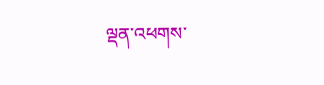ལྡན་འཕགས་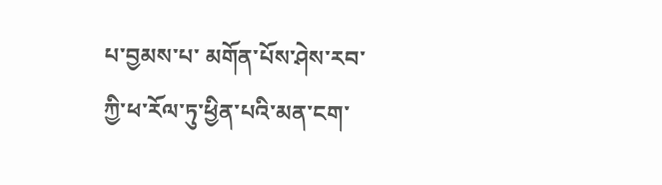པ་བྱམས་པ་ མགོན་པོས་ཤེས་རབ་ཀྱི་ཕ་རོལ་ཏུ་ཕྱིན་པའི་མན་ངག་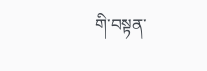གི་བསྟན་